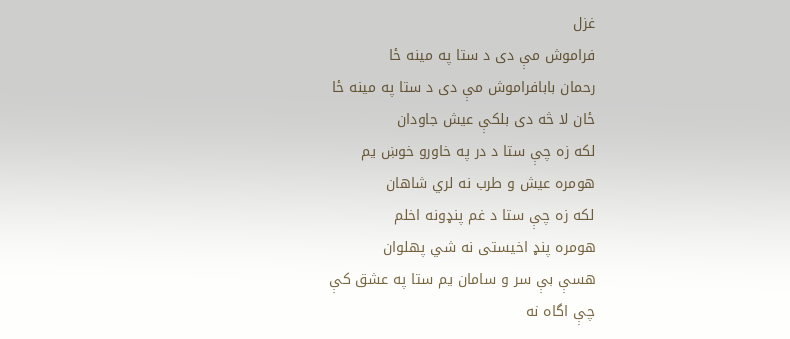غزل
فراموش مې دی د ستا په مينه ځا
رحمان بابافراموش مې دی د ستا په مينه ځا
ځان لا څه دی بلکې عيش جاودان
لکه زه چې ستا د در په خاورو خوښ يم
هومره عيش و طرب نه لري شاهان
لکه زه چې ستا د غم پنډونه اخلم
هومره پنډ اخيستی نه شي پهلوان
هسې بې سر و سامان يم ستا په عشق کې
چې اگاه نه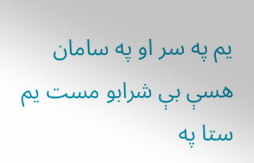يم په سر او په سامان
هسې بې شرابو مست يم ستا په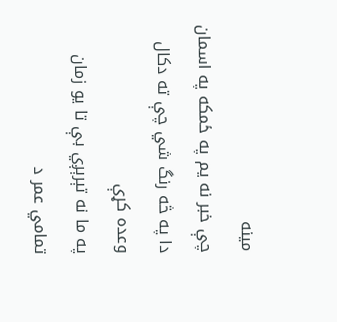مينه
چې خبر نه يم په ځمکه په اسمان
دا په څه رنگ شي چې ته دکال وعده کړې
په ما نه تېرېږي بې تا يو زمان
تمامي عمر د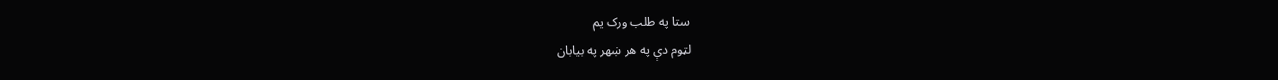ستا په طلب ورک يم
لټوم دې په هر ښهر په بيابان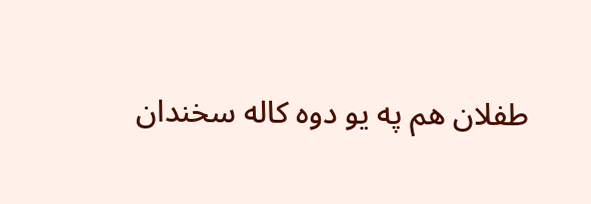طفلان هم په يو دوه کاله سخندان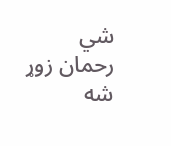شي
رحمان زوړ شه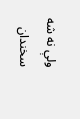ولې نه شه سخندان